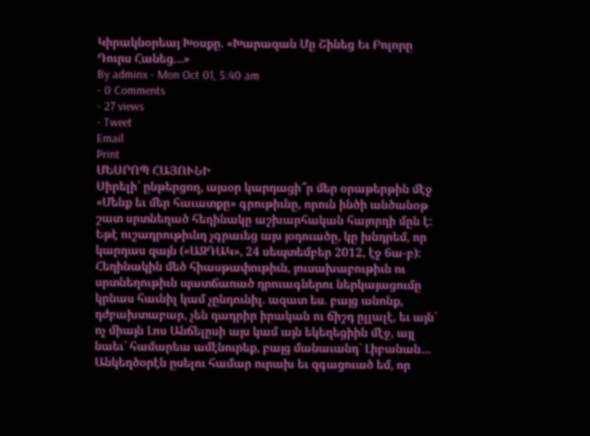Կիրակնօրեայ Խօսքը. «Խարազան Մը Շինեց Եւ Բոլորը Դուրս Հանեց…»
By adminx - Mon Oct 01, 5:40 am
- 0 Comments
- 27 views
- Tweet
Email
Print
ՄԵՍՐՈՊ ՀԱՅՈՒՆԻ
Սիրելի՛ ընթերցող, այսօր կարդացի՞ր մեր օրաթերթին մէջ «Մենք եւ մեր հաւատքը» գրութիւնը, որուն ինծի անծանօթ շատ սրտնեղած հեղինակը աշխարհական հայորդի մըն է: Եթէ ուշադրութիւնդ չգրաւեց այս յօդուածը, կը խնդրեմ, որ կարդաս զայն («ԱԶԴԱԿ», 24 սեպտեմբեր 2012, էջ 6ա-բ):
Հեղինակին մեծ հիասթափութիւն, յուսախաբութիւն ու սրտնեղութիւն պատճառած դրուագներու ներկայացումը կրնաս հաւնիլ կամ չընդունիլ. ազատ ես. բայց անոնք, դժբախտաբար, չեն դադրիր իրական ու ճիշդ ըլլալէ, եւ այն` ոչ միայն Լոս Անճելըսի այս կամ այն եկեղեցիին մէջ, այլ նաեւ` համարեա ամէնուրեք, բայց մանաւանդ` Լիբանան…
Անկեղծօրէն ըսելու համար ուրախ եւ զգացուած եմ, որ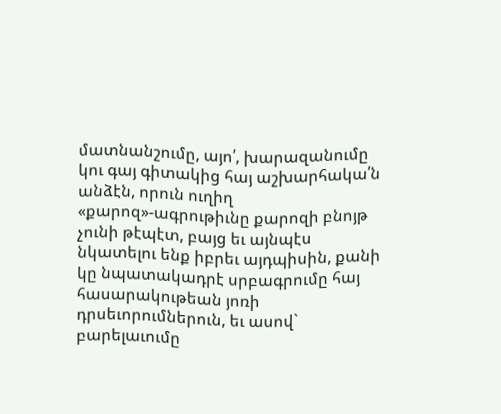մատնանշումը, այո՛, խարազանումը կու գայ գիտակից հայ աշխարհակա՛ն անձէն, որուն ուղիղ «քարոզ»-ագրութիւնը քարոզի բնոյթ չունի թէպէտ, բայց եւ այնպէս նկատելու ենք իբրեւ այդպիսին, քանի կը նպատակադրէ սրբագրումը հայ հասարակութեան յոռի դրսեւորումներուն, եւ ասով` բարելաւումը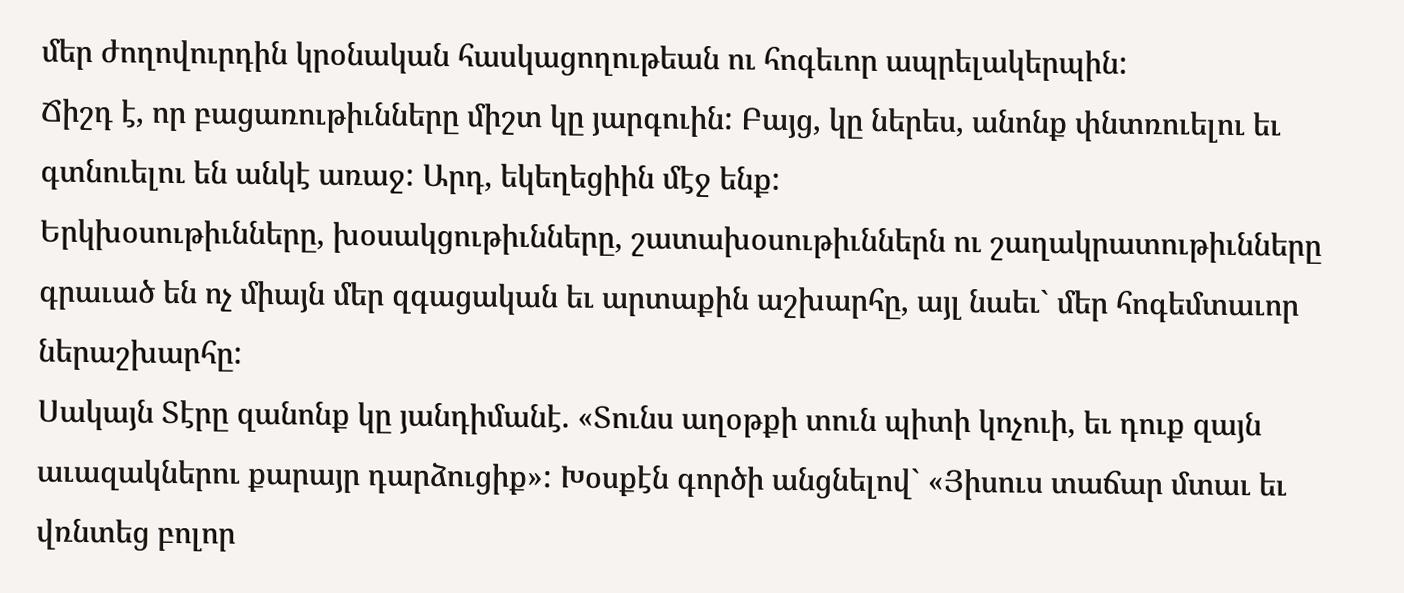մեր ժողովուրդին կրօնական հասկացողութեան ու հոգեւոր ապրելակերպին:
Ճիշդ է, որ բացառութիւնները միշտ կը յարգուին: Բայց, կը ներես, անոնք փնտռուելու եւ գտնուելու են անկէ առաջ: Արդ, եկեղեցիին մէջ ենք:
Երկխօսութիւնները, խօսակցութիւնները, շատախօսութիւններն ու շաղակրատութիւնները գրաւած են ոչ միայն մեր զգացական եւ արտաքին աշխարհը, այլ նաեւ` մեր հոգեմտաւոր ներաշխարհը:
Սակայն Տէրը զանոնք կը յանդիմանէ. «Տունս աղօթքի տուն պիտի կոչուի, եւ դուք զայն աւազակներու քարայր դարձուցիք»: Խօսքէն գործի անցնելով` «Յիսուս տաճար մտաւ եւ վռնտեց բոլոր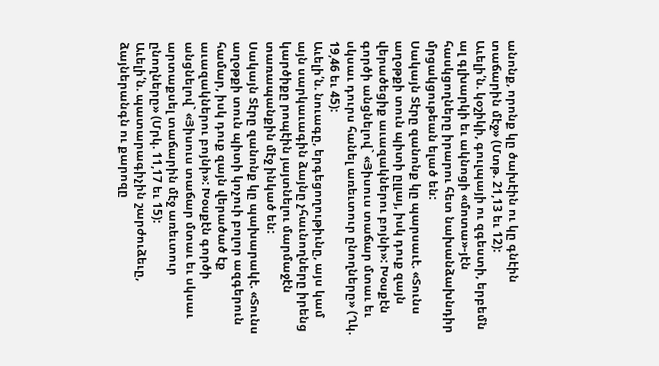անոնք, որոնք կը ծախէին ու կը գնէին տաճարին մէջ» (Մտթ. 21,13 եւ 12):
Աւելի՛ն. կօշիկի, գուլպայի ու զգեստի, երբեմն ալ գլխարկի եւ ակնոցի «մոտա»-յէն հասկցողները իրարու հետ նախանձախնդիր մրցակցութեան ելած են:
Սակայն Տէրը զանոնք կը պարսաւէ. «Տունս աղօթքի տուն պիտի ըլլայ, իսկ դուք զայն վերածեցիք աւազակներու բոյնի»: Խօսքէն գործի անցնելով` «Յիսուս տաճար մտաւ եւ սկսաւ դուրս հանել առեւտուր ընողները» (Ղկ. 19,46 եւ 45):
Աւելի՛ն. նուագը, երգեցողութիւնը, այս կամ այն սարկաւագին ձայնը չհաւնողները իրենց կարծիքը րոպէին յայտնելու մարմաջէն տառապանքին մէջ ինկած են:
Սակայն Տէրը զանոնք կը պախարակէ. «Տունս աղօթքի տուն պիտի կոչուի բոլոր ազգերուն համար, իսկ դուք զայն վերածած էք աւազակներու բոյնի»: Խօսքէն գործի անցնելով` «Յիսուս տաճար մտաւ եւ սկսաւ արտաքսել տաճարին մէջ առեւտուր ընողները» (Մրկ. 11,17 եւ 15):
Աւելի՛ն. պատարագիչին շարժուձեւը, ձայներանգն ու քարոզը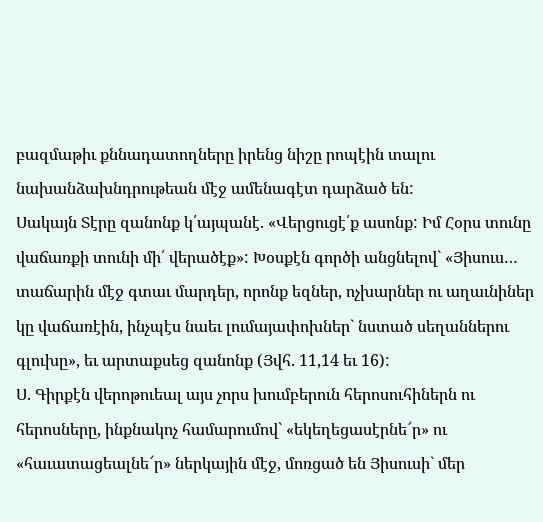բազմաթիւ քննադատողները իրենց նիշը րոպէին տալու նախանձախնդրութեան մէջ ամենագէտ դարձած են:
Սակայն Տէրը զանոնք կ՛այպանէ. «Վերցուցէ՛ք ասոնք: Իմ Հօրս տունը վաճառքի տունի մի՛ վերածէք»: Խօսքէն գործի անցնելով` «Յիսուս… տաճարին մէջ գտաւ մարդեր, որոնք եզներ, ոչխարներ ու աղաւնիներ կը վաճառէին, ինչպէս նաեւ լումայափոխներ` նստած սեղաններու գլուխը», եւ արտաքսեց զանոնք (Յվհ. 11,14 եւ 16):
Ս. Գիրքէն վերոթուեալ այս չորս խումբերուն հերոսուհիներն ու հերոսները, ինքնակոչ համարումով` «եկեղեցասէրնե՜ր» ու «հաւատացեալնե՜ր» ներկային մէջ, մոռցած են Յիսուսի` մեր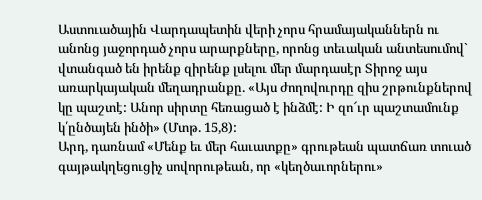Աստուածային Վարդապետին վերի չորս հրամայականներն ու անոնց յաջորդած չորս արարքները, որոնց տեւական անտեսումով` վտանգած են իրենք զիրենք լսելու մեր մարդասէր Տիրոջ այս առարկայական մեղադրանքը. «Այս ժողովուրդը զիս շրթունքներով կը պաշտէ: Անոր սիրտը հեռացած է ինձմէ: Ի զո՜ւր պաշտամունք կ՛ընծայեն ինծի» (Մտթ. 15,8):
Արդ, դառնամ «Մենք եւ մեր հաւատքը» գրութեան պատճառ տուած գայթակղեցուցիչ սովորութեան, որ «կեղծաւորներու»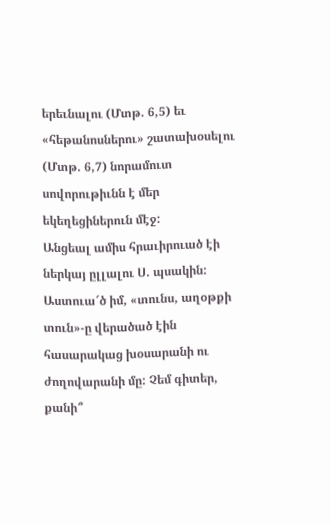երեւնալու (Մտթ. 6,5) եւ «հեթանոսներու» շատախօսելու (Մտթ. 6,7) նորամուտ սովորութիւնն է մեր եկեղեցիներուն մէջ:
Անցեալ ամիս հրաւիրուած էի ներկայ ըլլալու Ս. պսակին: Աստուա՜ծ իմ, «տունս, աղօթքի
տուն»-ը վերածած էին հասարակաց խօսարանի ու ժողովարանի մը: Չեմ գիտեր, քանի՞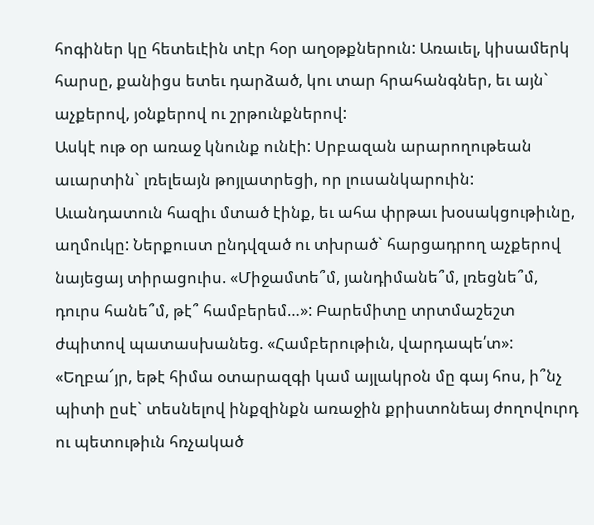հոգիներ կը հետեւէին տէր հօր աղօթքներուն: Առաւել, կիսամերկ հարսը, քանիցս ետեւ դարձած, կու տար հրահանգներ, եւ այն` աչքերով, յօնքերով ու շրթունքներով:
Ասկէ ութ օր առաջ կնունք ունէի: Սրբազան արարողութեան աւարտին` լռելեայն թոյլատրեցի, որ լուսանկարուին: Աւանդատուն հազիւ մտած էինք, եւ ահա փրթաւ խօսակցութիւնը, աղմուկը: Ներքուստ ընդվզած ու տխրած` հարցադրող աչքերով նայեցայ տիրացուիս. «Միջամտե՞մ, յանդիմանե՞մ, լռեցնե՞մ, դուրս հանե՞մ, թէ՞ համբերեմ…»: Բարեմիտը տրտմաշեշտ ժպիտով պատասխանեց. «Համբերութիւն, վարդապե՛տ»:
«Եղբա՜յր, եթէ հիմա օտարազգի կամ այլակրօն մը գայ հոս, ի՞նչ պիտի ըսէ` տեսնելով ինքզինքն առաջին քրիստոնեայ ժողովուրդ ու պետութիւն հռչակած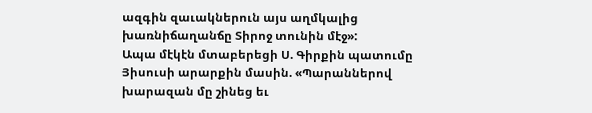ազգին զաւակներուն այս աղմկալից խառնիճաղանճը Տիրոջ տունին մէջ»:
Ապա մէկէն մտաբերեցի Ս. Գիրքին պատումը Յիսուսի արարքին մասին. «Պարաններով խարազան մը շինեց եւ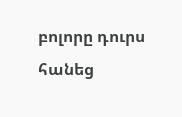բոլորը դուրս հանեց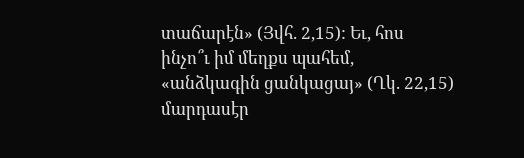տաճարէն» (Յվհ. 2,15): Եւ, հոս ինչո՞ւ իմ մեղքս պահեմ, «անձկագին ցանկացայ» (Ղկ. 22,15) մարդասէր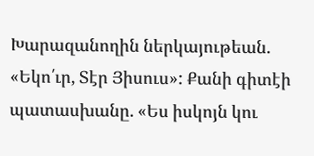Խարազանողին ներկայութեան. «Եկո՛ւր, Տէր Յիսուս»: Քանի գիտէի պատասխանը. «Ես իսկոյն կու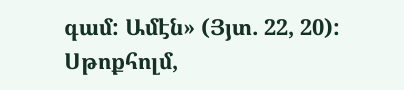գամ: Ամէն» (Յյտ. 22, 20):
Սթոքհոլմ,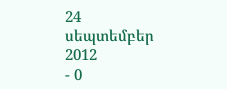24 սեպտեմբեր 2012
- 0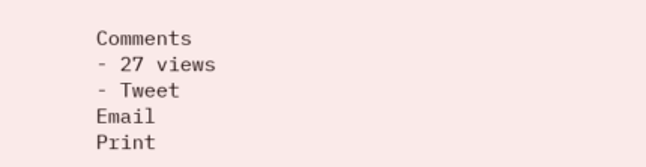Comments
- 27 views
- Tweet
Email
Print